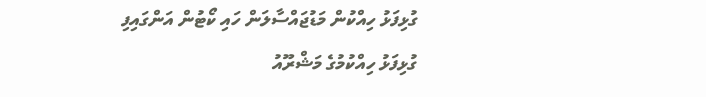ގުޅިފަޅު ހިއްކުން މަޑުޖައްސާލަން ހައި ކޯޓުން އަންގައިފި
ގުޅިފަޅު ހިއްކުމުގެ މަޝްރޫއު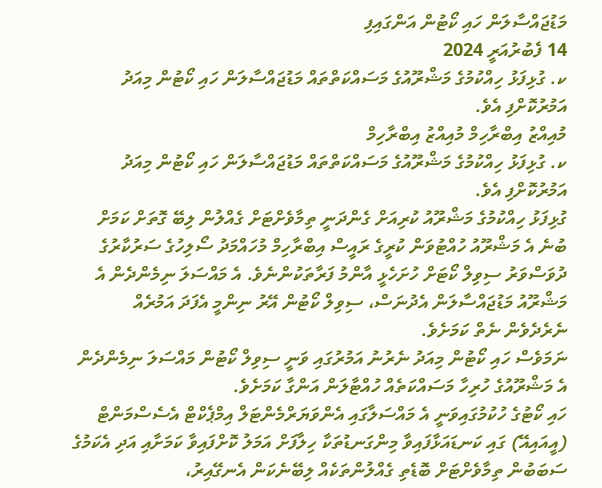މަޑުޖައްސާލަން ހައި ކޯޓުން އަންގައިފި
14 ފެބުރުއަރީ 2024
ކ. ގުޅިފަޅު ހިއްކުމުގެ މަޝްރޫއުގެ މަސައްކަތްތައް މަޑުޖައްސާލަން ހައި ކޯޓުން މިއަދު އަމުރުކޮށްފި އެވެ.
މުއިއްޒު އިބްރާހިމް މުއިއްޒު އިބްރާހިމް
ކ. ގުޅިފަޅު ހިއްކުމުގެ މަޝްރޫއުގެ މަސައްކަތްތައް މަޑުޖައްސާލަން ހައި ކޯޓުން މިއަދު އަމުރުކޮށްފި އެވެ.
ގުޅިފަޅު ހިއްކުމުގެ މަޝްރޫއު ކުރިއަށް ގެންދަނީ ތިމާވެށްޓަށް ގެއްލުން ލިބޭ ގޮތަށް ކަމަށް ބުނެ އެ މަޝްރޫއު ހުއްޓުވަން ކުރީގެ ރައީސް އިބްރާހިމް މުހައްމަދު ސޯލިހުގެ ސަރުކާރުގެ ދުވަސްވަރު ސިވިލް ކޯޓަށް ހުށަހެޅީ އާންމު ފަރާތަކުންނެވެ. އެ މައްސަލަ ނިމެންދެން އެ މަޝްރޫއު މަޑުޖައްސާލަން އެދުނަސް، ސިވިލް ކޯޓުން އޭރު ނިންމީ އެފަދަ އަމުރެއް ނެރެދެވެން ނެތް ކަމަށެވެ.
ނަމަވެސް ހައި ކޯޓުން މިއަދު ނެރުނު އަމުރުގައި ވަނީ ސިވިލް ކޯޓުން މައްސަލަ ނިމެންދެން އެ މަޝްރޫއުގެ ހުރިހާ މަސައްކަތެއް ހުއްޓާލަން އަންގާ ކަމަށެވެ.
ހައި ކޯޓުގެ ހުކުމުގައިވަނީ އެ މައްސަލާގައި އެންވަޔަރްމެންޓަލް އިމްޕެކްޓް އެސެސްމަންޓް (އީއައިއޭ) ގައި ކަނޑައަޅާފައިވާ މިންގަނޑުތަކާ ހިލާފަށް އަމަލު ކޮށްފައިވާ ކަމަށާއި އަދި އެކަމުގެ ސަބަބުން ތިމާވެށްޓަށް ބޮޑެތި ގެއްލުންތަކެއް ލިބޭނެކަން އެނގޭއިރު،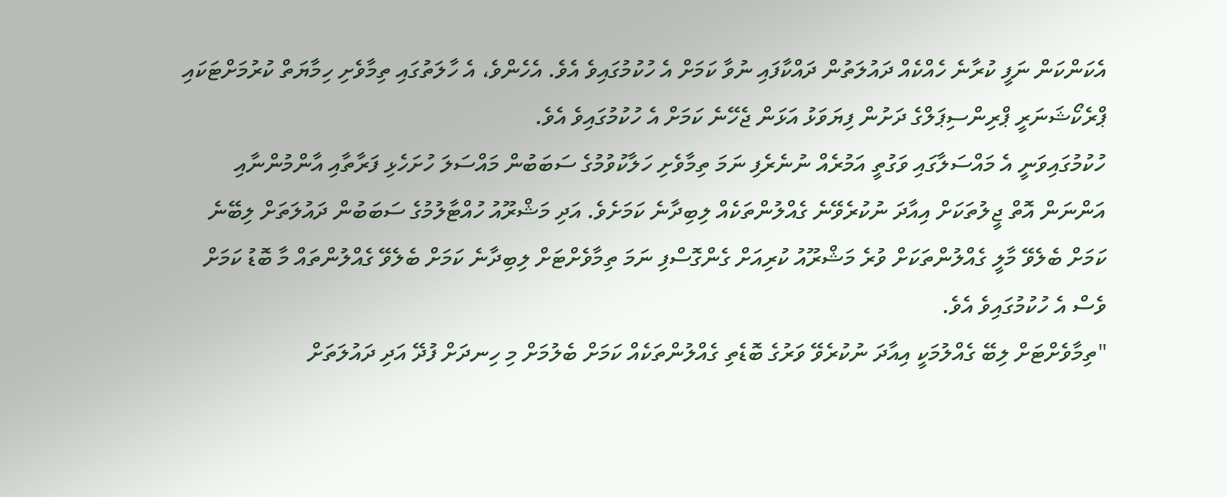އެކަންކަން ނަފީ ކުރާނެ ހެއްކެއް ދައުލަތުން ދައްކާފައި ނުވާ ކަމަށް އެ ހުކުމުގައިވެ އެވެ. އެހެންވެ، އެ ހާލަތުގައި ތިމާވެށި ހިމާޔަތް ކުރުމަށްޓަކައި ޕްރެކޯޝަނަރީ ޕްރިންސިޕަލްގެ ދަށުން ފިޔަވަޅު އަޅަން ޖެހޭނެ ކަމަށް އެ ހުކުމުގައިވެ އެވެ.
ހުކުމުގައިވަނީ އެ މައްސަލާގައި ވަގުތީ އަމުރެއް ނުނެރެފި ނަމަ ތިމާވެށި ހަލާކުވުމުގެ ސަބަބުން މައްސަލަ ހުށަހެޅި ފަރާތާއި އާންމުންނާއި އަންނަން އޮތް ޖީލުތަކަށް އިއާދަ ނުކުރެވޭނެ ގެއްލުންތަކެއް ލިބިދާނެ ކަމަށެވެ. އަދި މަޝްރޫއު ހުއްޓާލުމުގެ ސަބަބުން ދައުލަތަށް ލިބޭނެ ކަމަށް ބެލެވޭ މާލީ ގެއްލުންތަކަށް ވުރެ މަޝްރޫއު ކުރިއަށް ގެންގޮސްފި ނަމަ ތިމާވެށްޓަށް ލިބިދާނެ ކަމަށް ބެލެވޭ ގެއްލުންތައް މާ ބޮޑު ކަމަށް ވެސް އެ ހުކުމުގައިވެ އެވެ.
"ތިމާވެށްޓަށް ލިބޭ ގެއްލުމަކީ އިއާދަ ނުކުރެވޭ ވަރުގެ ބޮޑެތި ގެއްލުންތަކެއް ކަމަށް ބެލުމަށް މި ހިނދަށް ފުދޭ އަދި ދައުލަތަށް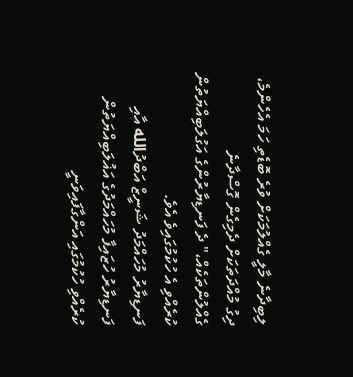ލިބިދާނެ މާލީ ގެއްލުމަކަށް ވުރެ ބޮޑެތި ހަމަ އެހެންމެ، ދިގު މުއްދަތަކަށް ދެމިގެން ގޮސްދާނެ ގެއްލުންތަކެއް،" ދެ ފަނޑިޔާރުންގެ އަގުލަބިއްޔަތުން ކުރެއްވި އެ ހުކުމުގައިވެ އެވެ.
ފަނޑިޔާރު މުހައްމަދު ޝަނީޒް އަބްދުالله އާއި ފަނޑިޔާރު ހުޒައިފާ މުހައްމަދުގެ އަޣުލަބިއްޔަތުން ކުރެއްވި ހުކުމުގައި އަންގާފައިވަނީ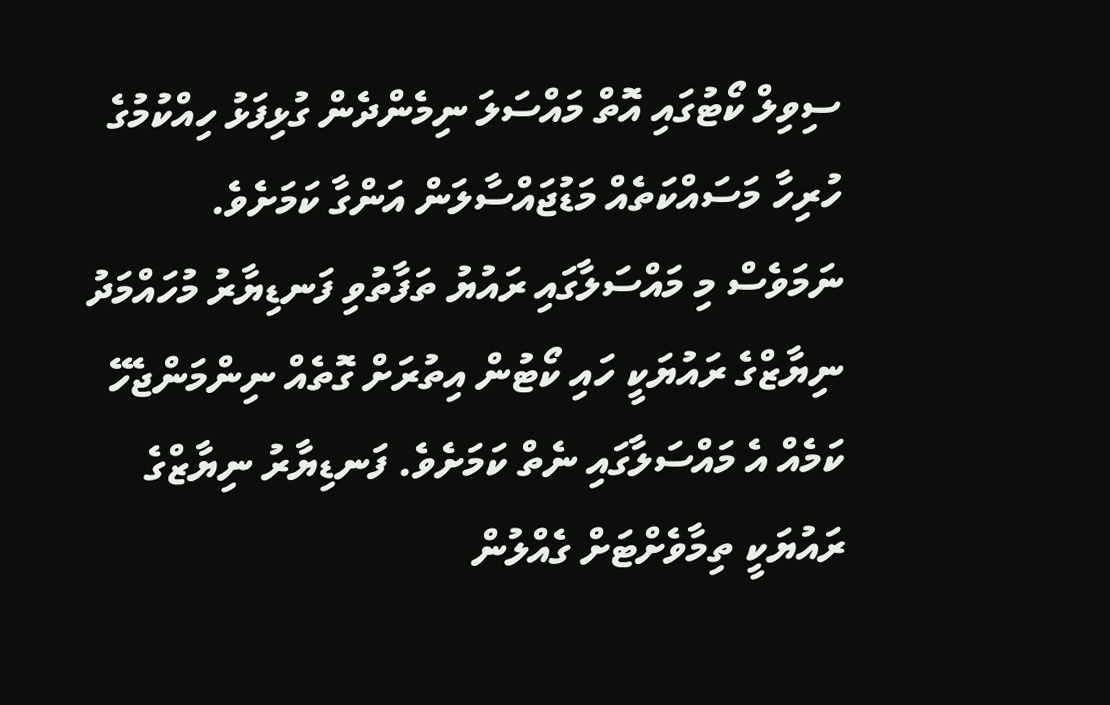ސިވިލް ކޯޓުގައި އޮތް މައްސަލަ ނިމެންދެން ގުޅިފަޅު ހިއްކުމުގެ ހުރިހާ މަސައްކަތެއް މަޑުޖައްސާލަން އަންގާ ކަމަށެވެ.
ނަމަވެސް މި މައްސަލާގައި ރައުޔު ތަފާތުވި ފަނޑިޔާރު މުހައްމަދު ނިޔާޒްގެ ރައުޔަކީ ހައި ކޯޓުން އިތުރަށް ގޮތެއް ނިންމަންޖެހޭ ކަމެއް އެ މައްސަލާގައި ނެތް ކަމަށެވެ. ފަނޑިޔާރު ނިޔާޒްގެ ރައުޔަކީ ތިމާވެށްޓަށް ގެއްލުން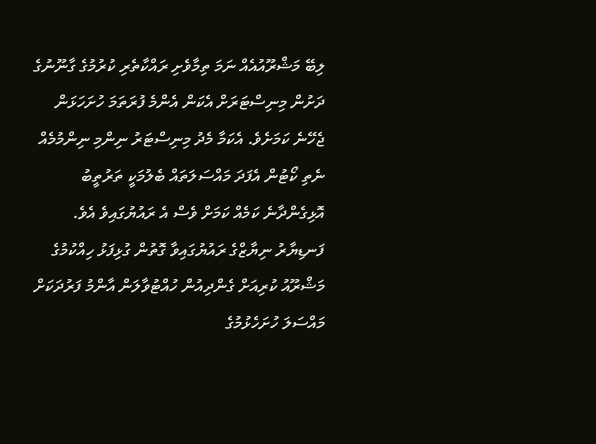ލިބޭ މަޝްރޫއުއެއް ނަމަ ތިމާވެށި ރައްކާތެރި ކުރުމުގެ ގާނޫނުގެ ދަށުން މިނިސްޓަރަށް އެކަން އެންމެ ފުރަތަމަ ހުށަހަޅަން ޖެހޭނެ ކަމަށެވެ. އެކަމާ މެދު މިނިސްޓަރު ނިންމި ނިންމުމެއް ނެތި ކޯޓުން އެފަދަ މައްސަލަތައް ބެލުމަކީ ތަރުތީބު އޮޅިގެންދާނެ ކަމެއް ކަމަށް ވެސް އެ ރައުޔުގައިވެ އެވެ.
ފަނޑިޔާރު ނިޔާޒްގެ ރައުޔުގައިވާ ގޮތުން ގުޅިފަޅު ހިއްކުމުގެ މަޝްރޫއު ކުރިއަށް ގެންދިއުން ހުއްޓުވާލަން އާންމު ފަރުދަކަށް މައްސަލަ ހުށަހެޅުމުގެ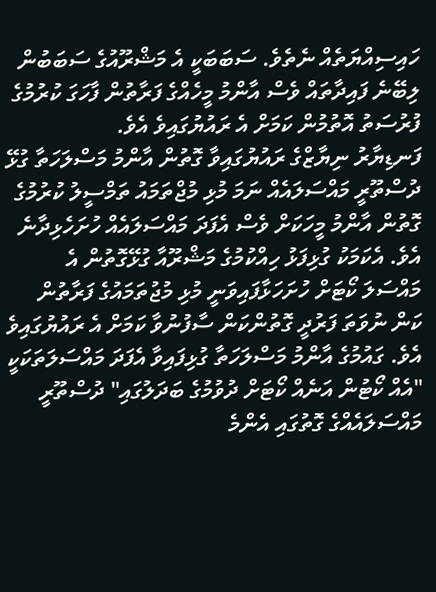ހައިސިއްޔަތެއް ނެތެވެ. ސަބަބަކީ އެ މަޝްރޫއުގެ ސަބަބުން ލިބޭނެ ފައިދާތައް ވެސް އާންމު މީހެއްގެ ފަރާތުން ފާހަގަ ކުރުމުގެ ފުރުސަތު އޮތުމުން ކަމަށް އެ ރައުޔުގައިވެ އެވެ.
ފަނޑިޔާރު ނިޔާޒްގެ ރައުޔުގައިވާ ގޮތުން އާންމު މަސްލަހަތާ ގުޅޭ ދުސްތޫރީ މައްސަލައެއް ނަމަ މުޅި މުޖްތަމައު ތަމްސީލު ކުރުމުގެ ގޮތުން އާންމު މީހަކަށް ވެސް އެފަދަ މައްސަލައެއް ހުށަހެޅިދާނެ އެވެ. އެކަމަކު ގުޅިފަޅު ހިއްކުމުގެ މަޝްރޫއާ ގުޅޭގޮތުން އެ މައްސަލަ ކޯޓަށް ހުށަހަޅާފައިވަނީ މުޅި މުޖުތަމައުގެ ފަރާތުން ކަން ނުވަތަ ފަރުދީ ގޮތުންކަން ސާފުނުވާ ކަމަށް އެ ރައުޔުގައިވެ އެވެ. ގައުމުގެ އާންމު މަސްލަހަތާ ގުޅިފައިވާ އެފަދަ މައްސަލަތަކަކީ "އެއް ކޯޓުން އަނެއް ކޯޓަށް ދުވުމުގެ ބަދަލުގައި" ދުސްތޫރީ މައްސަލައެއްގެ ގޮތުގައި އެންމެ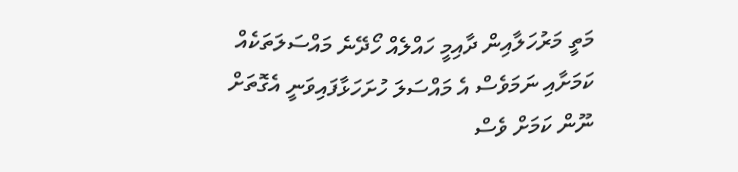މަތީ މަރުހަލާއިން ދާއިމީ ހައްލެއް ހޯދޭނެ މައްސަލަތަކެއް ކަމަށާއި ނަމަވެސް އެ މައްސަލަ ހުށަހަޅާފައިވަނީ އެގޮތަށް ނޫން ކަމަށް ވެސް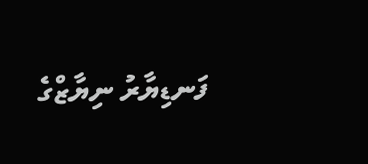ފަނޑިޔާރު ނިޔާޒްގެ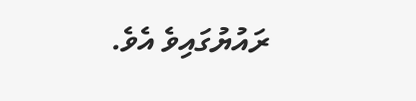ރައުޔުގައިވެ އެވެ.